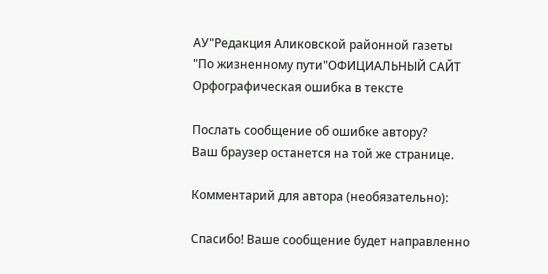АУ"Редакция Аликовской районной газеты "По жизненному пути"ОФИЦИАЛЬНЫЙ САЙТ
Орфографическая ошибка в тексте

Послать сообщение об ошибке автору?
Ваш браузер останется на той же странице.

Комментарий для автора (необязательно):

Спасибо! Ваше сообщение будет направленно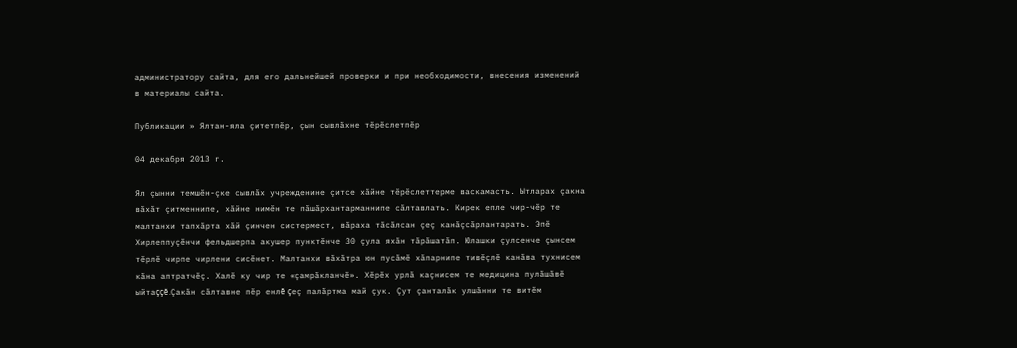администратору сайта, для его дальнейшей проверки и при необходимости, внесения изменений в материалы сайта.

Публикации » Ялтан-яла çитетпĕр, çын сывлăхне тĕрĕслетпĕр

04 декабря 2013 г.

Ял çынни темшĕн-çке сывлăх учрежденине çитсе хăйне тĕрĕслеттерме васкамасть. Ытларах çакна вăхăт çитменнипе, хăйне нимĕн те пăшăрхантарманнипе сăлтавлать. Кирек епле чир-чĕр те малтанхи тапхăрта хăй çинчен систермест, вăраха тăсăлсан çеç канăçсăрлантарать. Эпĕ Хирлеппуçĕнчи фельдшерпа акушер пунктĕнче 30 çула яхăн тăрăшатăп. Юлашки çулсенче çынсем тĕрлĕ чирпе чирлени сисĕнет. Малтанхи вăхăтра юн пусăмĕ хăпарнипе тивĕçлĕ канăва тухнисем кăна аптратчĕç. Халĕ ку чир те «çамрăкланчĕ». Хĕрĕх урлă каçнисем те медицина пулăшăвĕ ыйтаççĕ.Çакăн сăлтавне пĕр енлĕ çеç палăртма май çук. Çут çанталăк улшăнни те витĕм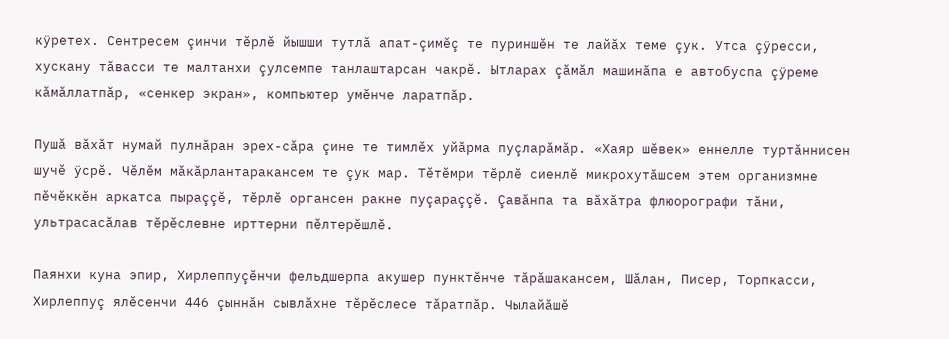кÿретех. Сентресем çинчи тĕрлĕ йышши тутлă апат-çимĕç те пуриншĕн те лайăх теме çук. Утса çÿресси, хускану тăвасси те малтанхи çулсемпе танлаштарсан чакрĕ. Ытларах çăмăл машинăпа е автобуспа çÿреме кăмăллатпăр, «сенкер экран», компьютер умĕнче ларатпăр.

Пушă вăхăт нумай пулнăран эрех-сăра çине те тимлĕх уйăрма пуçларăмăр. «Хаяр шĕвек» еннелле туртăннисен шучĕ ÿсрĕ. Чĕлĕм мăкăрлантаракансем те çук мар. Тĕтĕмри тĕрлĕ сиенлĕ микрохутăшсем этем организмне пĕчĕккĕн аркатса пыраççĕ, тĕрлĕ органсен ракне пуçараççĕ. Çавăнпа та вăхăтра флюорографи тăни, ультрасасăлав тĕрĕслевне ирттерни пĕлтерĕшлĕ.

Паянхи куна эпир, Хирлеппуçĕнчи фельдшерпа акушер пунктĕнче тăрăшакансем, Шăлан, Писер, Торпкасси, Хирлеппуç ялĕсенчи 446 çыннăн сывлăхне тĕрĕслесе тăратпăр. Чылайăшĕ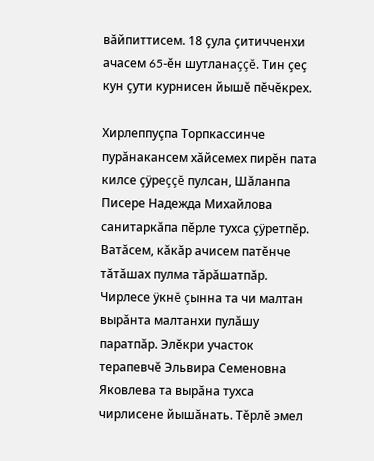вăйпиттисем. 18 çула çитичченхи ачасем 65-ĕн шутланаççĕ. Тин çеç кун çути курнисен йышĕ пĕчĕкрех.

Хирлеппуçпа Торпкассинче пурăнакансем хăйсемех пирĕн пата килсе çÿреççĕ пулсан, Шăланпа Писере Надежда Михайлова санитаркăпа пĕрле тухса çÿретпĕр. Ватăсем, кăкăр ачисем патĕнче тăтăшах пулма тăрăшатпăр. Чирлесе ÿкнĕ çынна та чи малтан вырăнта малтанхи пулăшу паратпăр. Элĕкри участок терапевчĕ Эльвира Семеновна Яковлева та вырăна тухса чирлисене йышăнать. Тĕрлĕ эмел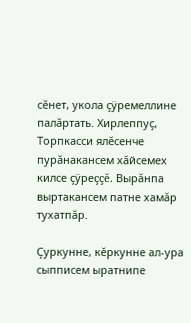сĕнет, укола çÿремеллине палăртать. Хирлеппуç, Торпкасси ялĕсенче пурăнакансем хăйсемех килсе çÿреççĕ. Вырăнпа выртакансем патне хамăр тухатпăр.

Çуркунне, кĕркунне ал-ура сыпписем ыратнипе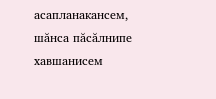асапланакансем, шăнса пăсăлнипе хавшанисем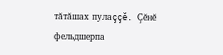тăтăшах пулаççĕ. Çĕнĕ фельдшерпа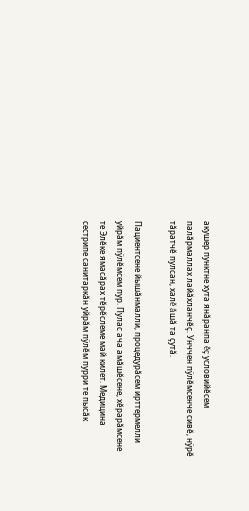акушер пунктне хута янăранпа ĕç условийĕсем палăрмаллах лайăхланчĕç. Унччен пÿлĕмсенче сивĕ, нÿрĕ тăратчĕ пулсан, халĕ ăшă та çутă.

Пациентсене йышăнмалли, процедурăсем ирттермелли уйрăм пÿлĕмсем пур. Пулас ача амăшĕсене, хĕрарăмсене те Элĕке ямасăрах тĕрĕслеме май килет. Медицина сестрипе санитаркăн уйрăм пÿлĕм пурри те пысăк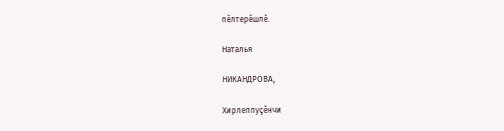пĕлтерĕшлĕ.

Наталья

НИКАНДРОВА,

Хирлеппуçĕнчи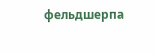фельдшерпа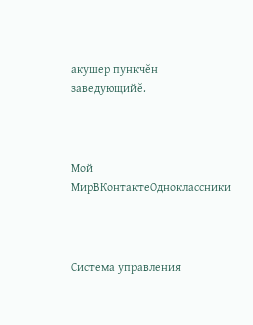акушер пункчĕн заведующийĕ.



Мой МирВКонтактеОдноклассники



Система управления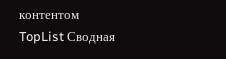контентом
TopList Сводная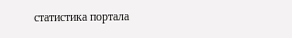статистика портала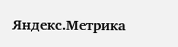Яндекс.Метрика